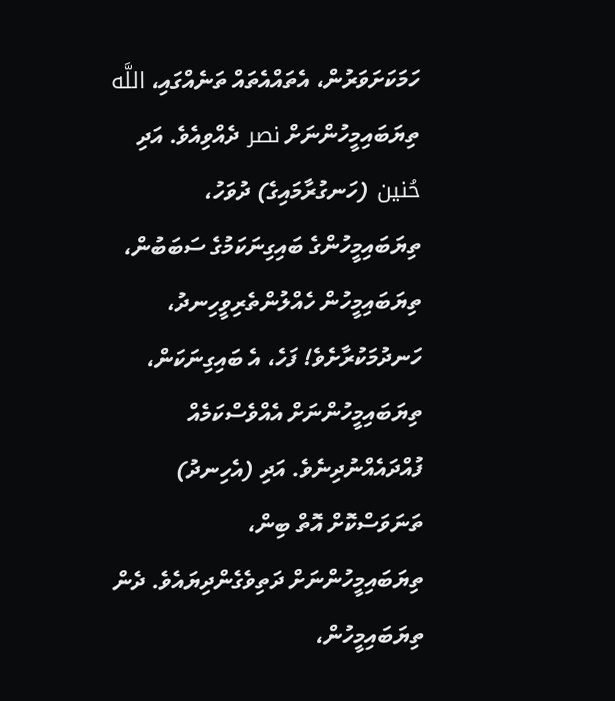ހަމަކަށަވަރުން، އެތައްއެތައް ތަނެއްގައި، اللَّه ތިޔަބައިމީހުންނަށް نصر ދެއްވިއެވެ. އަދި حُنين (ހަނގުރާމައިގެ) ދުވަހު، ތިޔަބައިމީހުންގެ ބައިގިނަކަމުގެ ސަބަބުން، ތިޔަބައިމީހުން ހެއްލުންތެރިވީހިނދު، ހަނދުމަކުރާށެވެ! ފަހެ، އެ ބައިގިނަކަން، ތިޔަބައިމީހުންނަށް އެއްވެސްކަމެއް ފުއްދައެއްނުދިނެވެ. އަދި (އެހިނދު) ތަނަވަސްކޮށް އޮތް ބިން، ތިޔަބައިމީހުންނަށް ދަތިވެގެންދިޔައެވެ. ދެން ތިޔަބައިމީހުން،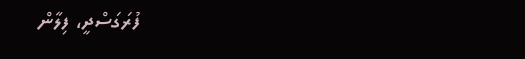ފުރަގަސްދީ، ފިލާން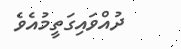ދުއްވައިގަތީމުއެވެ